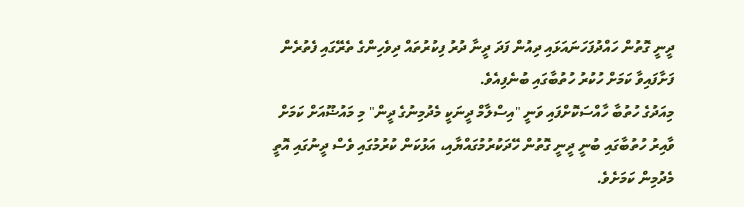ދީނީ ގޮތުން ހައްދުފަހަނައަޅައި ދިއުން ފަދަ ދީނާ ދުރު ފިކުރުތައް ދިވެހިންގެ ތެރޭގައި ފެތުރެން ފަށާފައިވާ ކަމަށް ހުކުރު ހުތުބާގައި ބުނެފިއެވެ.
މިއަދުގެ ހުތުބާ ހާއްސަކޮށްފައި ވަނީ "އިސްލާމް ދީނަކީ މެދުމިނުގެ ދީން" މި މައުޟޫއަށް ކަމަށް ވާއިރު ހުތުބާގައި ބުނީ ދީނީ ގޮތުން ހޭދަކުރުމުގައްޔާއި، އަޅުކަން ކުރުމުގައި ވެސް ދީނުގައި އޮތީ މެދުމިން ކަމަށެވެ.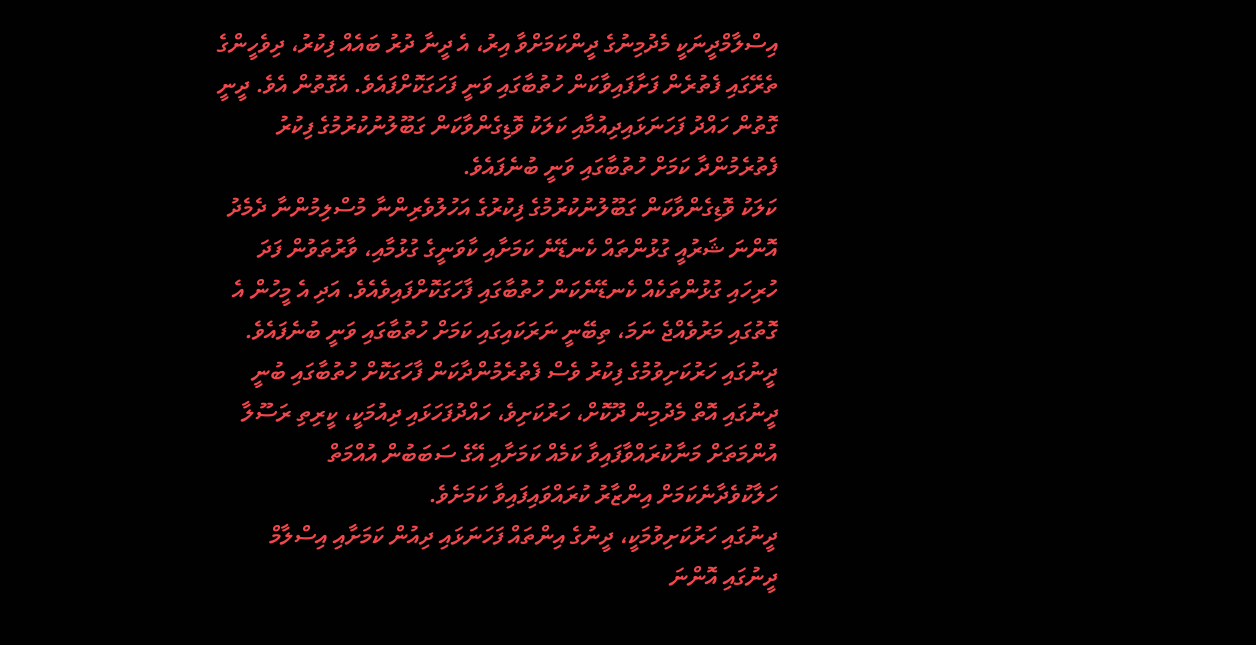އިސްލާމްދީނަކީ މެދުމިނުގެ ދީންކަމަށްވާ އިރު، އެ ދީނާ ދުރު ބައެއް ފިކުރު، ދިވެހީންގެ ތެރޭގައި ފެތުރެން ފަށާފައިވާކަން ހުތުބާގައި ވަނީ ފަހަގަކޮށްފައެވެ. އެގޮތުން އެވެ. ދީނީ ގޮތުން ހައްދު ފަހަނަޅައިދިއުމާއި ކަލަކު ވޮޑިގެންވާކަން ގަބޫލުނުކުރުމުގެ ފިކުރު ފެތުރެމުންދާ ކަމަށް ހުތުބާގައި ވަނީ ބުނެފައެވެ.
ކަލަކު ވޮޑިގެންވާކަން ގަބޫލުނުކުރުމުގެ ފިކުރުގެ އަހުލުވެރިންނާ މުސްލިމުންނާ ދެމެދު އޮންނަ ޝަރުއީ ގުޅުންތައް ކެނޑޭނެ ކަމަށާއި ކާވަނީގެ ގުޅުމާއި، ވާރުތަވުން ފަދަ ހުރިހައި ގުޅުންތަކެއް ކެނޑޭނެކަން ހުތުބާގައި ފާހަގަކޮށްފައިވެއެވެ. އަދި އެ މީހުން އެ ގޮތުގައި މަރުވެއްޖެ ނަމަ، ތިބޭނީ ނަރަކައިގައި ކަމަށް ހުތުބާގައި ވަނީ ބުނެފައެވެ.
ދީނުގައި ހަރުކަށިވުމުގެ ފިކުރު ވެސް ފެތުރެމުންދާކަން ފާހަގަކޮށް ހުތުބާގައި ބުނީ ދީނުގައި އޮތް މެދުމިން ދޫކޮށް، ހަރުކަށިވެ، ހައްދުފަހަޅައި ދިއުމަކީ، ކީރިތި ރަސޫލާ އުންމަތަށް މަނާކުރައްވާފައިވާ ކަމެއް ކަމަށާއި އޭގެ ސަބަބުން އުއްމަތް ހަލާކުވެދާނެކަމަށް އިންޒާރު ކުރައްވައިފައިވާ ކަމަށެވެ.
ދީނުގައި ހަރުކަށިވުމަކީ، ދީނުގެ އިންތައް ފަހަނަޅައި ދިއުން ކަމަށާއި އިސްލާމް ދީނުގައި އޮންނަ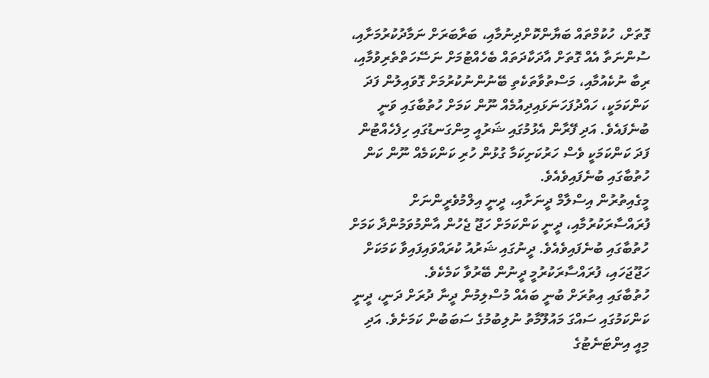ގޮތަށް، ހުކުމްތައް ބަޔާންކޮށްދިނުމާއި، ބަރާބަރަށް ނަމާދުކުރުމަށާއި، ސުންނަތާ އެއް ގޮތަށް އާދަކާދަތައް ބެހެއްޓުމަށް ނަސޭހަތްތެރިވުމާއި، ރިބާ ނުކެއުމާއި، މަސްތުވާތަކެތި ބޭނުންނުކުރުމަށް ގޮވައިލުން ފަދަ ކަންކަމަކީ، ހައްދުފަހަނަޅައިދިއުމެއް ނޫން ކަމަށް ހުތުބާގައި ވަނީ ބުނެފައެވެ. އަދި ފޭރާން އެޅުމުގައި ޝަރުއީ މިންގަނޑުގައި ހިފެހެއްޓުން ފަދަ ކަންކަމަކީ ވެސް ހަރުކަށިކަމާ ގުޅުން ހުރި ކަންކަމެއް ނޫން ކަން ހުތުބާގައި ބުނެފައިވެއެވެ.
މީގެއިތުރުން އިސްލާމް ދީނަށާއި، ދީނީ އިލްމުވެރީންނަށް ފުރައްސާރަކުރުމާއި، ދީނީ ކަންކަމަށް ހަޖޫ ޖެހުން އާންމުވަމުންދާ ކަމަށް ހުތުބާގައި ބުނެފައިވެއެވެ. ދީނުގައި ޝަރުއު ކުރައްވައިފައިވާ ކަމަކަށް ހަޖޫޖަހައި، ފުރައްސާރަކުރުމީ ދީނުން ބޭރުވާ ކަމެކެވެ.
ހުތުބާގައި އިތުރަށް ބުނީ ބައެއް މުސްލިމުން ދީނާ ދުރަށް ދަނީ، ދީނީ ކަންކަމުގައި ސައްގަ މައުލޫމާތު ނުލިބުމުގެ ސަބަބުން ކަމަށެވެ. އަދި މިއީ އިންޓަނެޓުގެ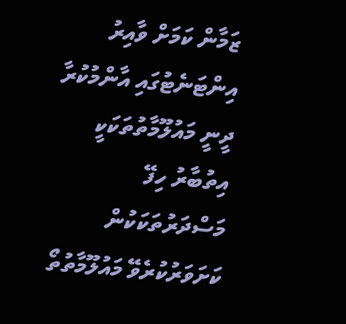ޒަމާން ކަމަށް ވާއިރު އިންޓަނެޓުގައި އާންމުކުރާ ދީނީ މައުލޫމާތުތަކަކީ އިތުބާރު ހިފޭ މަސްދަރުތަކަކުން ކަށަވަރުކުރެވޭ މައުލޫމާތުތޯ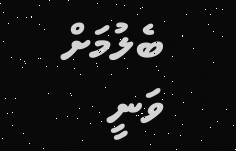ބެލުމަށް ވަނީ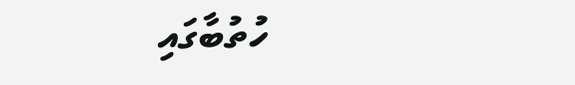ހުތުބާގައި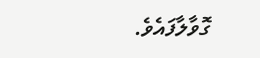ގޮވާލާފައެވެ.